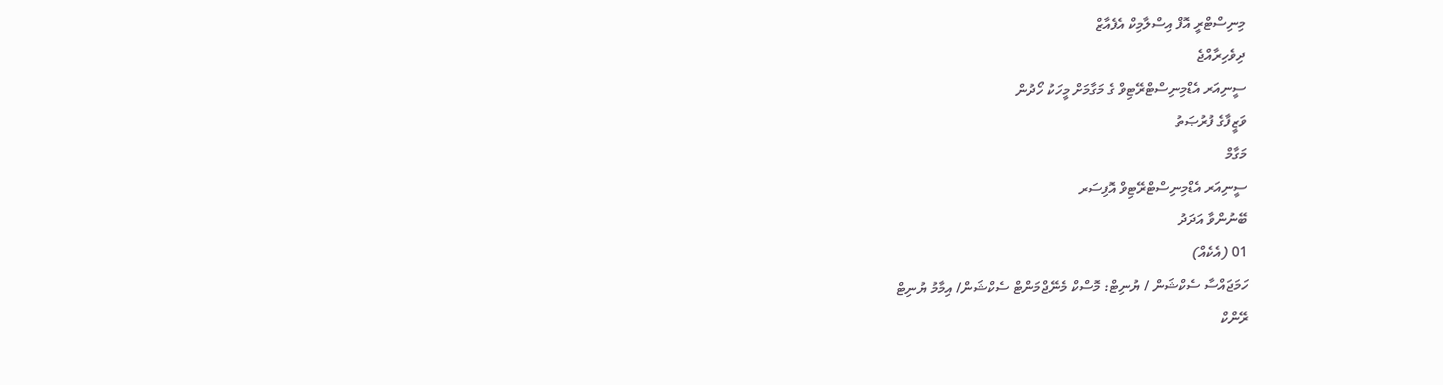މިނިސްޓްރީ އޮފް އިސްލާމިކް އެފެއާޒް
ދިވެހިރާއްޖެ
ސީނިއަރ އެޑްމިނިސްޓްރޭޓިވް ގެ މަގާމަށް މީހަކު ހޯދުން
ވަޒީފާގެ ފުރުޞަތު
މަގާމް
ސީނިއަރ އެޑްމިނިސްޓްރޭޓިވް އޮފިސަރ
ބޭނުންވާ އަދަދު
01 (އެކެއް)
ހަމަޖައްސާ ސެކްޝަން / ޔުނިޓް: މޮސްކް މެނޭޖްމަންޓް ސެކްޝަން/ އިމާމު ޔުނިޓް
ރޭންކް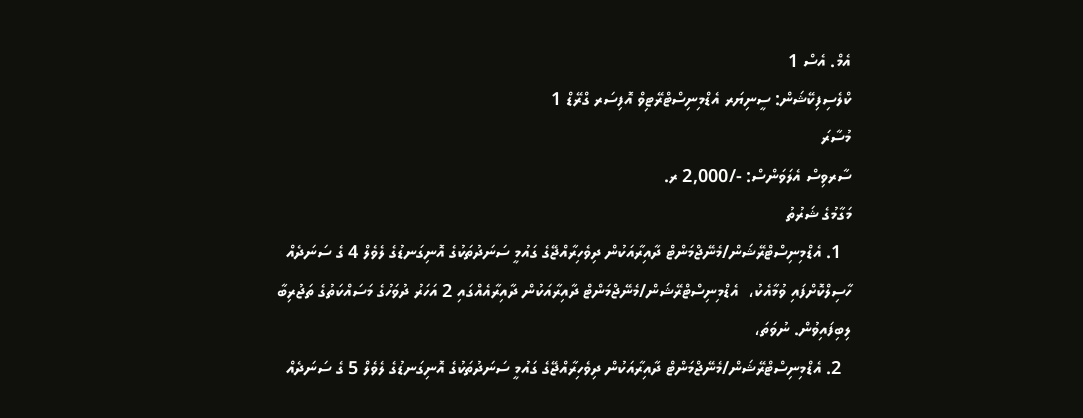އެމް. އެސް 1
ކްލެސިފިކޭޝަން: ސީނިޔަރ އެޑްމިނިސްޓްރޭޓިވް އޮފިސަރ ގްރޭޑް 1
މުސާރަ
ސާރވިސް އެލަވަންސް: -/2,000 ރ.
މަގާމުގެ ޝަރުތު
  1. އެޑްމިނިސްޓްރޭޝަން/މެނޭޖްމަންޓް ދާއިރާއަކުން ދިވެހިރާއްޖޭގެ ގައުމީ ސަނަދުތަކުގެ އޮނިގަނޑުގެ ލެވެލް 4 ގެ ސަނަދެއް   ހާސިލްކޮށްފައި ވުމާއެކު،  އެޑްމިނިސްޓްރޭޝަން/މެނޭޖްމަންޓް ދާއިރާއަކުން ދާއިރާއެއްގައި 2 އަހަރު ދުވަހުގެ މަސައްކަތުގެ ތަޖުރިބާ ލިބިފައިވުން. ނުވަތަ،
  2. އެޑްމިނިސްޓްރޭޝަން/މެނޭޖްމަންޓް ދާއިރާއަކުން ދިވެހިރާއްޖޭގެ ގައުމީ ސަނަދުތަކުގެ އޮނިގަނޑުގެ ލެވެލް 5 ގެ ސަނަދެއް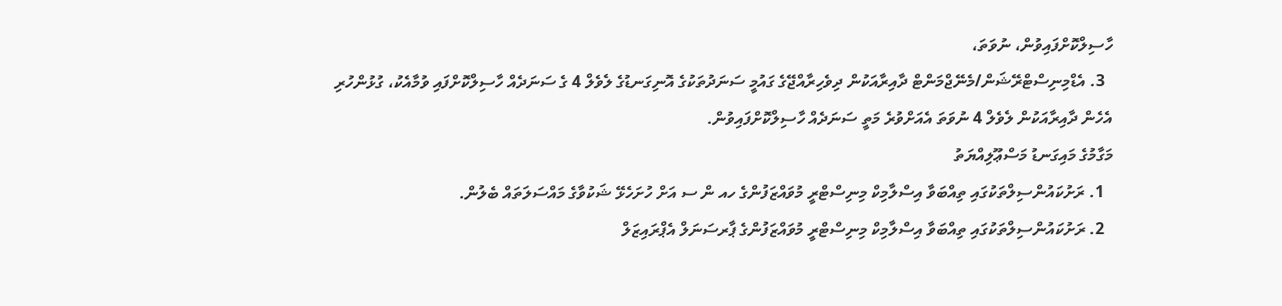ހާސިލްކޮށްފައިވުން، ނުވަތަ،
  3. އެޑްމިނިސްޓްރޭޝަން/މެނޭޖްމަންޓް ދާއިރާއަކުން ދިވެހިރާއްޖޭގެ ގައުމީ ސަނަދުތަކުގެ އޮނިގަނޑުގެ ލެވެލް 4 ގެ ސަނަދެއް ހާސިލްކޮށްފައި ވުމާއެކު، ގުޅުންހުރި އެހެން ދާއިރާއަކުން ލެވެލް 4 ނުވަތަ އެއަށްވުރެ މަތީ ސަނަދެއް ހާސިލްކޮށްފައިވުން.
މަގާމުގެ މައިގަނޑު މަސްޢޫލިއްޔަތު
  1. ރަށުކައުންސިލްތަކުގައި ތިއްބަވާ އިސްލާމިކް މިނިސްޓްރީ މުވައްޒަފުންގެ ހއ ން ސ އަށް ހުށަހެޅޭ ޝަކުވާގެ މައްސަލަތައް ބެލުން.
  2. ރަށުކައުންސިލްތަކުގައި ތިއްބަވާ އިސްލާމިކް މިނިސްޓްރީ މުވައްޒަފުންގެ ޕާރސަނަލް އެޕްރައިޒަލް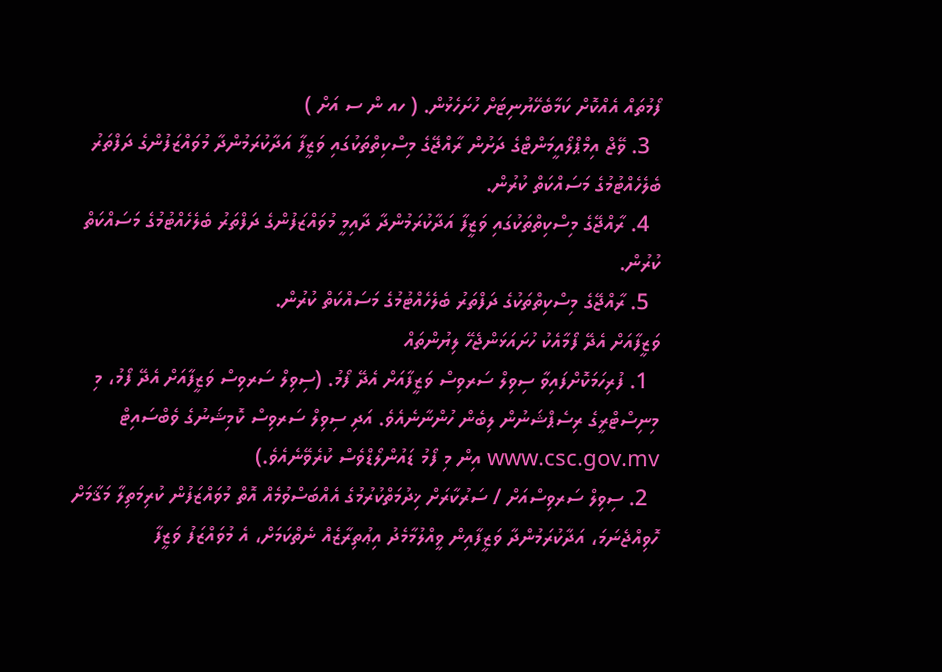ފޯމުތައް އެއްކޮށް ކަމާބެހޭޔުނިޓަށް ހުށަހެޅުން. ( ހއ ން ސ އަށް )
  3. ވޭޖް އިމްޕްލޯއީމަންޓްގެ ދަށުން ރާއްޖޭގެ މިސްކިތްތަކުގައި ވަޒީފާ އަދާކުރަމުންދާ މުވައްޒަފުންގެ ދަފްތަރު ބެލެހެއްޓުމުގެ މަސައްކަތް ކުރުން.
  4. ރާއްޖޭގެ މިސްކިތްތަކުގައި ވަޒީފާ އަދާކުރަމުންދާ ދާއިމީ މުވައްޒަފުންގެ ދަފްތަރު ބެލެހެއްޓުމުގެ މަސައްކަތް ކުރުން.
  5. ރާއްޖޭގެ މިސްކިތްތަކުގެ ދަފްތަރު ބެލެހެއްޓުމުގެ މަސައްކަތް ކުރުން.
ވަޒީފާއަށް އެދޭ ފޯމާއެކު ހުށައަޅަންޖެހޭ ލިޔުންތައް
  1. ފުރިހަމަކޮށްފައިވާ ސިވިލް ސަރވިސް ވަޒީފާއަށް އެދޭ ފޯމު. (ސިވިލް ސަރވިސް ވަޒީފާއަށް އެދޭ ފޯމު، މި މިނިސްޓްރީގެ ރިސެޕްޝަނުން ލިބެން ހުންނާނެއެވެ. އަދި ސިވިލް ސަރވިސް ކޮމިޝަނުގެ ވެބްސައިޓް  www.csc.gov.mv އިން މި ފޯމު ޑައުންލޯޑްވެސް ކުރެވޭނެއެވެ.)
  2. ސިވިލް ސަރވިސްއަށް / ސަރުކާރަށް ޚިދުމަތްކުރުމުގެ އެއްބަސްވުމެއް އޮތް މުވައްޒަފުން ކުރިމަތިލާ މަޤާމަށް ހޮވިއްޖެނަމަ، އަދާކުރަމުންދާ ވަޒީފާއިން ވީއްލުމާމެދު އިޢުތިރާޒެއް ނެތްކަމަށް، އެ މުވައްޒަފު ވަޒީފާ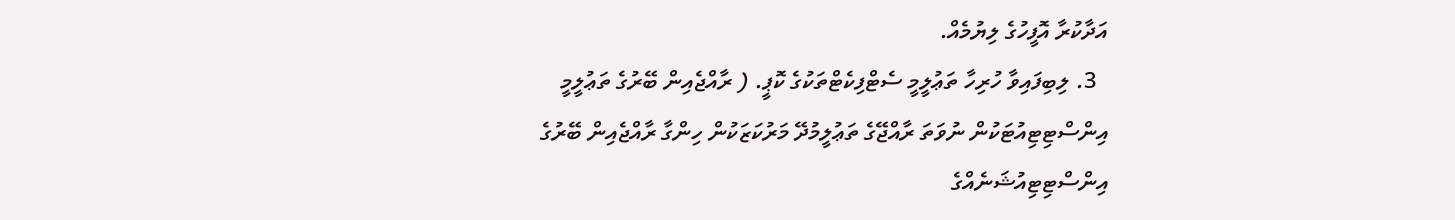އަދާކުރާ އޮފީހުގެ ލިޔުމެއް.
  3. ލިބިފައިވާ ހުރިހާ ތަޢުލީމީ ސެޓްފިކެޓްތަކުގެ ކޮޕީ. ( ރާއްޖެއިން ބޭރުގެ ތަޢުލީމީ އިންސްޓިޓިއުޓަކުން ނުވަތަ ރާއްޖޭގެ ތަޢުލީމުދޭ މަރުކަޒަކުން ހިންގާ ރާއްޖެއިން ބޭރުގެ އިންސްޓިޓިއުޝަނެއްގެ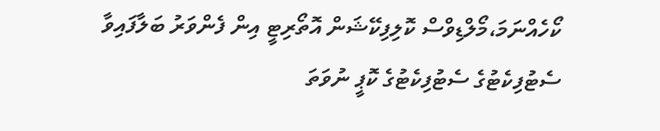ކޯހެއްނަމަ،މޯލްޑިވްސް ކޮލިފިކޭޝަން އޮތޯރިޓީ އިން ފެންވަރު ބަލާފައިވާ ސެޓުފިކެޓުގެ ސެޓުފިކެޓުގެ ކޮޕީ ނުވަތަ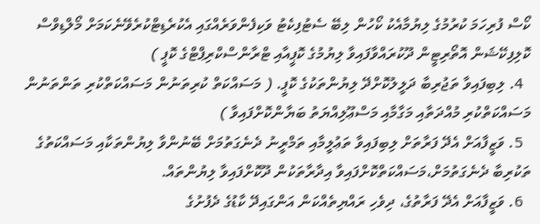ކޯސް ފުރިހަމަ ކުރުމުގެ ލިޔުމާއެކު ކޯހުން ލިބޭ ސެޓުފިކެޓު ވަކިފެންވަރެއްގައި އެކުރެޑިޓްކުރެވޭނެކަމަށް މޯލްޑިވްސް ކޮލިފިކޭޝަން އޮތޯރިޓީން ދޫކުރައްވާފައިވާ ލިޔުމުގެ ކޮޕީއާއި ޓްރާންސްކްރިޕްޓްގެ ކޮޕީ )
  4. ލިބިފައިވާ ތަޖުރިބާ ދަލީލުކޮށްދޭ ލިޔުންތަކުގެ ކޮޕީ. ( މަސައްކަތް ކުރިތަނުން މަސައްކަތްކުރި ތަންތަނުން މަސައްކަތްކުރި މުއްދަތާއި މަގާމާއި މަސްޢޫލިއްޔަތު ބަޔާންކޮށްފައިވާ )
  5. ވަޒީފާއަށް އެދޭ ފަރާތަށް ލިބިފައިވާ ތަޢުލީމާއި ތަމްރީނު ދެނެގަތުމަށް ބޭނުންވާ ލިޔުންތަކާއި މަސައްކަތުގެ ތަކުރިބާ ދެނެގަތުމަށް،މަސައްކަތްކޮށްފައިވާ އިދާރާތަކުން ދޫކޮށްފައިވާ ލިޔުންތައް.
  6. ވަޒީފާއަށް އެދޭ ފަރާތުގެ، ދިވެހި ރައްޔިތެއްކަން އަންގައިދޭ ކާޑުގެ ދެފުށުގެ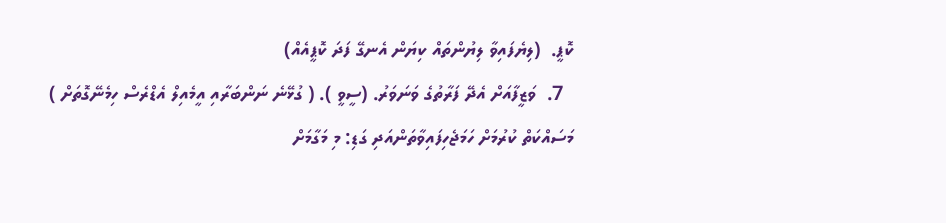ކޮޕީ.  (ލިޔެފައިވާ ލިޔުންތައް ކިޔަން އެނގޭ ފަދަ ކޮޕީއެއް)
  7.  ވަޒީފާއަށް އެދޭ ފަރާތުގެ ވަނަވަރު. (ސީވީ ). ( ގުޅޭނެ ނަންބަރާއި އީމެއިލް އެޑްރެސް ހިމެނޭގޮތަށް )
މަސައްކަތް ކުރުމަށް ހަމަޖެހިފައިވާތަންއަދި ގަޑި: މި މަގާމަށް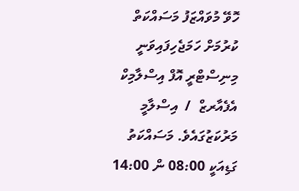ހޮވޭ މުވައްޒަފު މަސައްކަތް ކުރުމަށް ހަމަޖެހިފައިވަނީ މިނިސްޓްރީ އޮފް އިސްލާމިކް އެފެއާރޒް  /  އިސްލާމީ މަރުކަޒުގައެވެ. މަސައްކަތު ގަޑިއަކީ 08:00 ން 14:00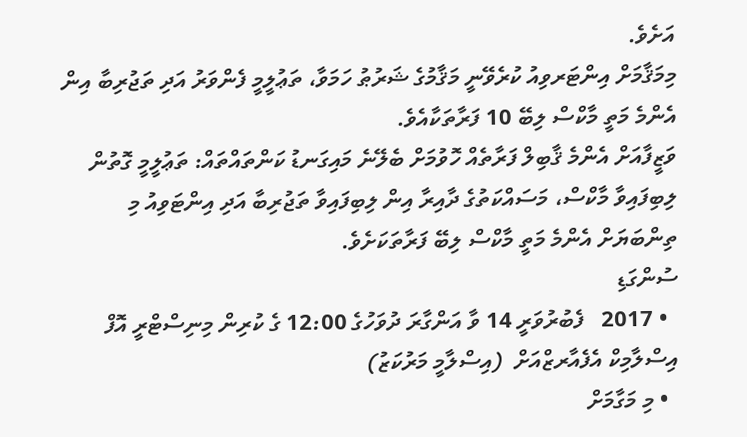އަށެވެ.
މިމަޤާމަށް އިންޓަރވިއު ކުރެވޭނީ މަޤާމުގެ ޝަރުޠު ހަމަވާ، ތަޢުލީމީ ފެންވަރު އަދި ތަޖުރިބާ އިން އެންމެ މަތީ މާކްސް ލިބޭ 10 ފަރާތަކާއެވެ.
ވަޒީފާއަށް އެންމެ ޤާބިލް ފަރާތެއް ހޮވުމަށް ބެލޭނެ މައިގަނޑު ކަންތައްތައް: ތަޢުލީމީ ގޮތުން ލިބިފައިވާ މާކްސް، މަސައްކަތުގެ ދާއިރާ އިން ލިބިފައިވާ ތަޖުރިބާ އަދި އިންޓަވިއު މި ތިންބަޔަށް އެންމެ މަތީ މާކްސް ލިބޭ ފަރާތަކަށެވެ.
ސުންގަޑި
  • 2017   ފެބުރުވަރީ 14 ވާ އަންގާރަ ދުވަހުގެ 12:00 ގެ ކުރިން މިނިސްޓްރީ އޮފް އިސްލާމިކް އެފެއާރޒްއަށް  (އިސްލާމީ މަރުކަޒު)
  • މި މަގާމަށް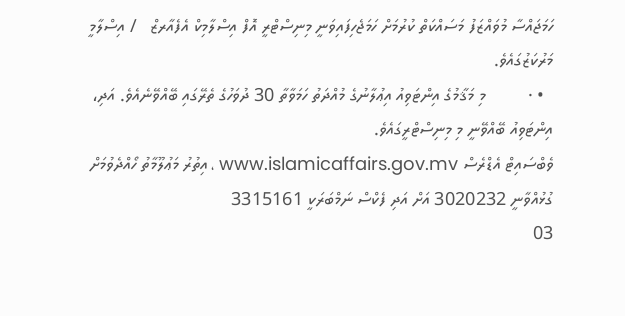ހަމަޖައްސާ މުވައްޒަފު މަސައްކަތް ކުރުމަށް ހަމަޖެހިފައިވަނީ މިނިސްޓްރީ އޮފް އިސްލާމިކް އެފެއާރޒް   / އިސްލާމީ މަރުކަޒުގައެވެ.
  • ·         މި މަޤާމުގެ އިންޓަވިއު އިޢުލާނުގެ މުއްދަތު ހަމަވާތާ 30 ދުވަހުގެ ތެރޭގައި ބޭއްވޭނެއެވެ. އަދި، އިންޓަވިއު ބޭއްވޭނީ މި މިނިސްޓްރީގައެވެ.
ވެބްސައިޓް އެޑްރެސް www.islamicaffairs.gov.mv ، އިތުރު މަޢުލޫމާތު ހޯއްދެވުމަށް ގުޅުއްވާނީ 3020232 އަށް އަދި ފެކްސް ނަމްބަރަކީ 3315161
03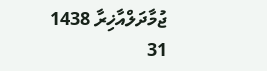ޖުމާދަލްއާޚިރާ 1438
31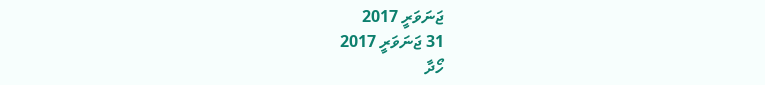ޖަނަވަރީ 2017
31 ޖަނަވަރީ 2017
ހޯދާ